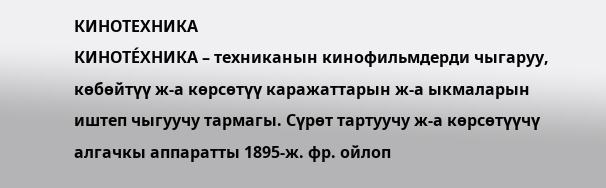КИНОТЕХНИКА
КИНОТЕ́ХНИКА – техниканын кинофильмдерди чыгаруу, көбөйтүү ж-а көрсөтүү каражаттарын ж-а ыкмаларын иштеп чыгуучу тармагы. Сүрөт тартуучу ж-а көрсөтүүчү алгачкы аппаратты 1895-ж. фр. ойлоп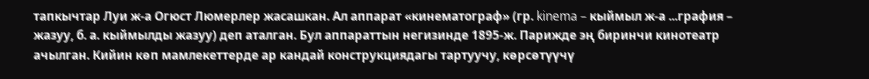тапкычтар Луи ж-а Огюст Люмерлер жасашкан. Ал аппарат «кинематограф» (гр. kinema – кыймыл ж-а ...графия –
жазуу, б. а. кыймылды жазуу) деп аталган. Бул аппараттын негизинде 1895-ж. Парижде эң биринчи кинотеатр ачылган. Кийин көп мамлекеттерде ар кандай конструкциядагы тартуучу, көрсөтүүчү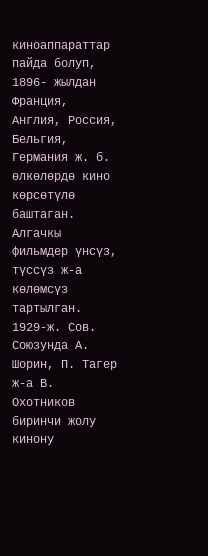киноаппараттар пайда болуп, 1896- жылдан Франция, Англия, Россия, Бельгия, Германия ж. б. өлкөлөрдө кино көрсөтүлө баштаган. Алгачкы фильмдер үнсүз, түссүз ж-а көлөмсүз тартылган. 1929-ж. Сов. Союзунда А. Шорин, П. Тагер ж-а В. Охотников биринчи жолу кинону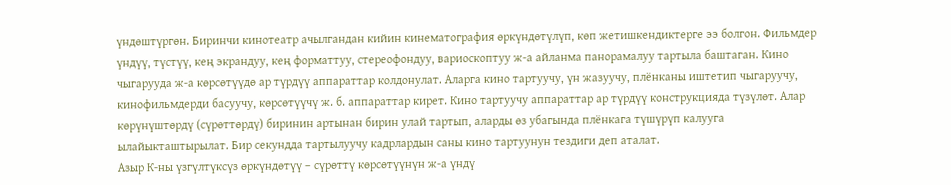үндөштүргөн. Биринчи кинотеатр ачылгандан кийин кинематография өркүндөтүлүп, көп жетишкендиктерге ээ болгон. Фильмдер үндүү, түстүү, кең экрандуу, кең форматтуу, стереофондуу, вариоскоптуу ж-а айланма панорамалуу тартыла баштаган. Кино чыгарууда ж-а көрсөтүүдө ар түрдүү аппараттар колдонулат. Аларга кино тартуучу, үн жазуучу, плёнканы иштетип чыгаруучу, кинофильмдерди басуучу, көрсөтүүчү ж. б. аппараттар кирет. Кино тартуучу аппараттар ар түрдүү конструкцияда түзүлөт. Алар көрүнүштөрдү (сүрөттөрдү) биринин артынан бирин улай тартып, аларды өз убагында плёнкага түшүрүп калууга ылайыкташтырылат. Бир секундда тартылуучу кадрлардын саны кино тартуунун тездиги деп аталат.
Азыр К-ны үзгүлтүксүз өркүндөтүү – сүрөттү көрсөтүүнүн ж-а үндү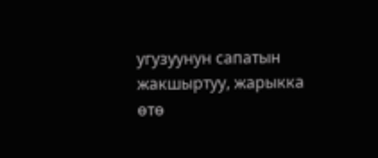угузуунун сапатын жакшыртуу, жарыкка өтө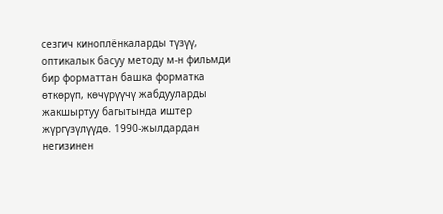сезгич киноплёнкаларды түзүү, оптикалык басуу методу м-н фильмди бир форматтан башка форматка өткөрүп, көчүрүүчү жабдууларды жакшыртуу багытында иштер жүргүзүлүүдө. 1990-жылдардан негизинен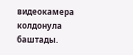видеокамера колдонула баштады.